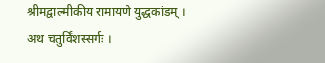श्रीमद्वाल्मीकीय रामायणे युद्धकांडम् ।
अथ चतुर्विंशस्सर्गः ।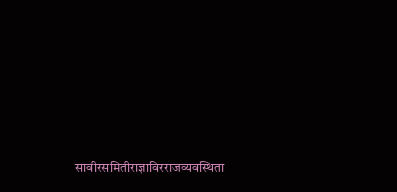सावीरसमितीराज्ञाविरराजव्यवस्थिता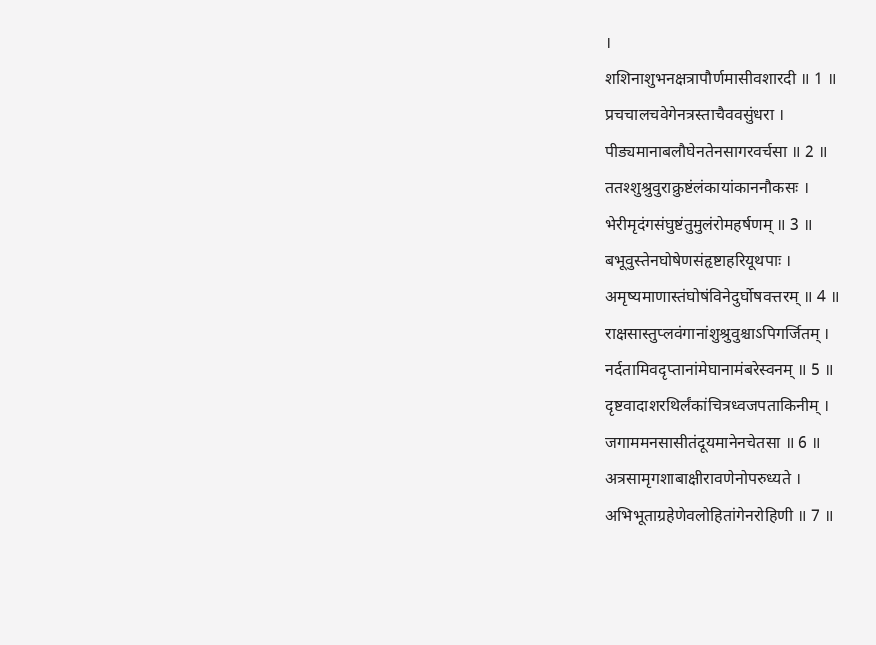।
शशिनाशुभनक्षत्रापौर्णमासीवशारदी ॥ 1 ॥
प्रचचालचवेगेनत्रस्ताचैववसुंधरा ।
पीड्यमानाबलौघेनतेनसागरवर्चसा ॥ 2 ॥
ततश्शुश्रुवुराक्रुष्टंलंकायांकाननौकसः ।
भेरीमृदंगसंघुष्टंतुमुलंरोमहर्षणम् ॥ 3 ॥
बभूवुस्तेनघोषेणसंहृष्टाहरियूथपाः ।
अमृष्यमाणास्तंघोषंविनेदुर्घोषवत्तरम् ॥ 4 ॥
राक्षसास्तुप्लवंगानांशुश्रुवुश्चाऽपिगर्जितम् ।
नर्दतामिवदृप्तानांमेघानामंबरेस्वनम् ॥ 5 ॥
दृष्टवादाशरथिर्लंकांचित्रध्वजपताकिनीम् ।
जगाममनसासीतंदूयमानेनचेतसा ॥ 6 ॥
अत्रसामृगशाबाक्षीरावणेनोपरुध्यते ।
अभिभूताग्रहेणेवलोहितांगेनरोहिणी ॥ 7 ॥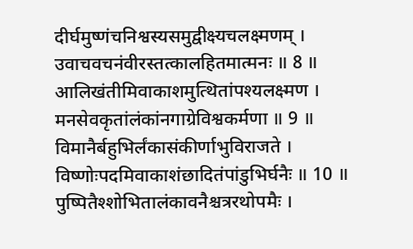दीर्घमुष्णंचनिश्वस्यसमुद्वीक्ष्यचलक्ष्मणम् ।
उवाचवचनंवीरस्तत्कालहितमात्मनः ॥ 8 ॥
आलिखंतीमिवाकाशमुत्थितांपश्यलक्ष्मण ।
मनसेवकृतांलंकांनगाग्रेविश्वकर्मणा ॥ 9 ॥
विमानैर्बहुभिर्लंकासंकीर्णाभुविराजते ।
विष्णोःपदमिवाकाशंछादितंपांडुभिर्घनैः ॥ 10 ॥
पुष्पितैश्शोभितालंकावनैश्चत्ररथोपमैः ।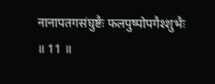नानापतगसंघुष्टैः फलपुष्पोपगैश्शुभैः ॥ 11 ॥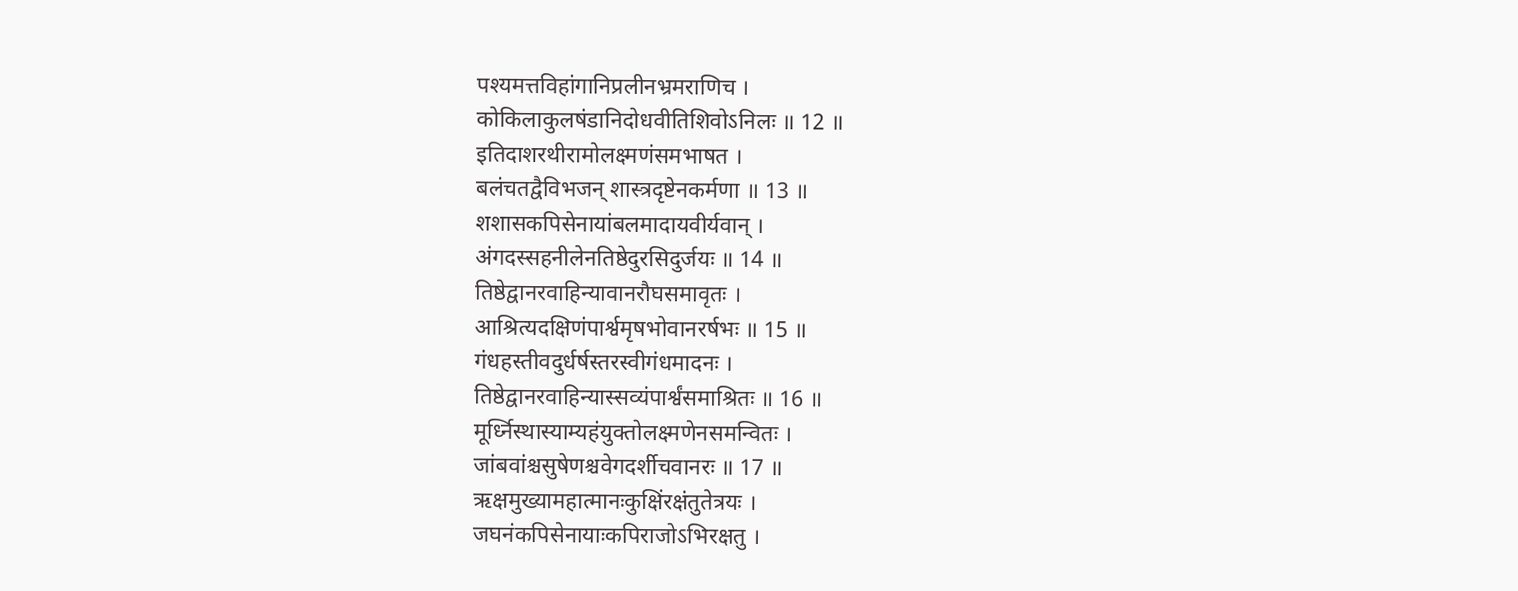पश्यमत्तविहांगानिप्रलीनभ्रमराणिच ।
कोकिलाकुलषंडानिदोधवीतिशिवोऽनिलः ॥ 12 ॥
इतिदाशरथीरामोलक्ष्मणंसमभाषत ।
बलंचतद्वैविभजन् शास्त्रदृष्टेनकर्मणा ॥ 13 ॥
शशासकपिसेनायांबलमादायवीर्यवान् ।
अंगदस्सहनीलेनतिष्ठेदुरसिदुर्जयः ॥ 14 ॥
तिष्ठेद्वानरवाहिन्यावानरौघसमावृतः ।
आश्रित्यदक्षिणंपार्श्वमृषभोवानरर्षभः ॥ 15 ॥
गंधहस्तीवदुर्धर्षस्तरस्वीगंधमादनः ।
तिष्ठेद्वानरवाहिन्यास्सव्यंपार्श्वंसमाश्रितः ॥ 16 ॥
मूर्ध्निस्थास्याम्यहंयुक्तोलक्ष्मणेनसमन्वितः ।
जांबवांश्चसुषेणश्चवेगदर्शीचवानरः ॥ 17 ॥
ऋक्षमुख्यामहात्मानःकुक्षिंरक्षंतुतेत्रयः ।
जघनंकपिसेनायाःकपिराजोऽभिरक्षतु ।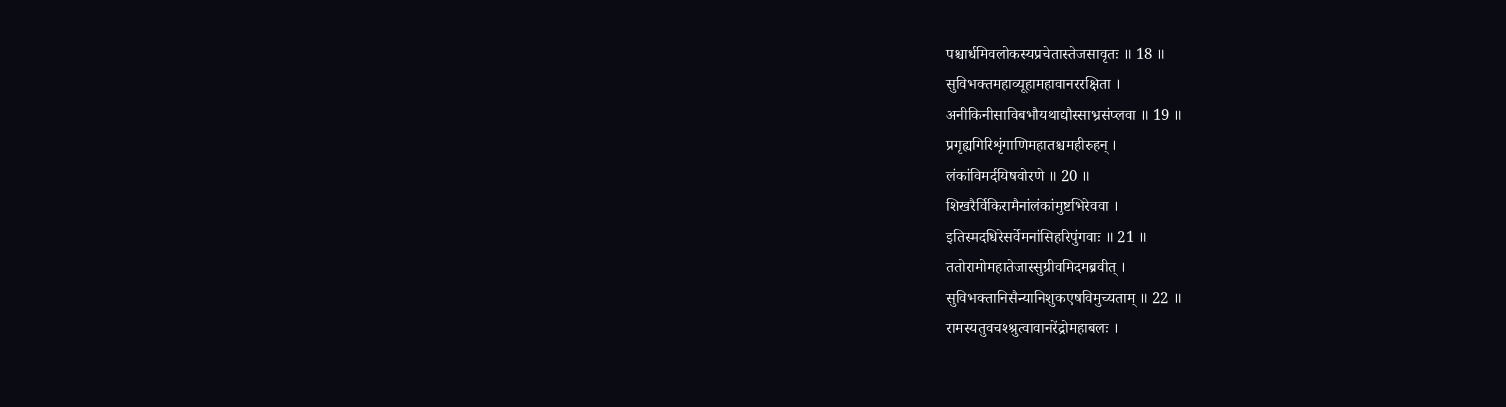पश्चार्धमिवलोकस्यप्रचेतास्तेजसावृतः ॥ 18 ॥
सुविभक्तमहाव्यूहामहावानररक्षिता ।
अनीकिनीसाविबभौयथाद्यौस्साभ्रसंप्लवा ॥ 19 ॥
प्रगृह्यगिरिशृंगाणिमहातश्चमहीरुहन् ।
लंकांविमर्दयिषवोरणे ॥ 20 ॥
शिखरैर्विकिरामैनांलंकांमुष्टभिरेववा ।
इतिस्मदधिरेसर्वेमनांसिहरिपुंगवाः ॥ 21 ॥
ततोरामोमहातेजास्सुग्रीवमिदमब्रवीत् ।
सुविभक्तानिसैन्यानिशुकएषविमुच्यताम् ॥ 22 ॥
रामस्यतुवचश्श्रुत्वावानरेंद्रोमहाबलः ।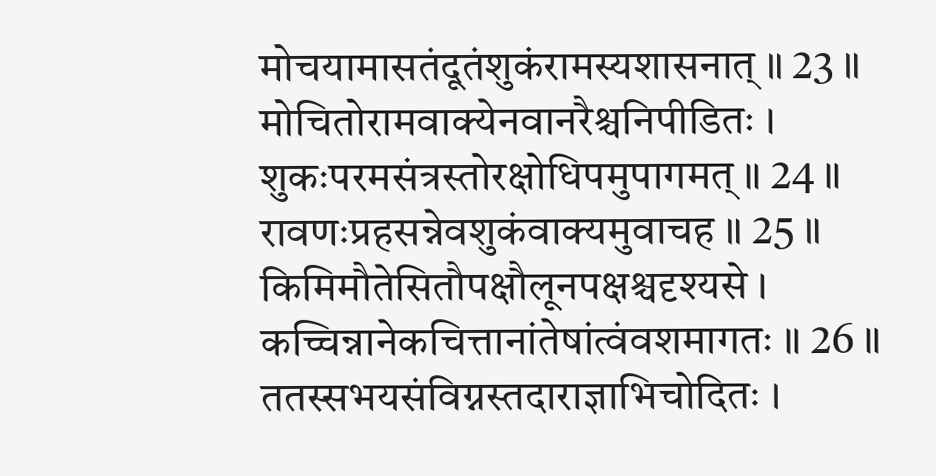मोचयामासतंदूतंशुकंरामस्यशासनात् ॥ 23 ॥
मोचितोरामवाक्येनवानरैश्चनिपीडितः ।
शुकःपरमसंत्रस्तोरक्षोधिपमुपागमत् ॥ 24 ॥
रावणःप्रहसन्नेवशुकंवाक्यमुवाचह ॥ 25 ॥
किमिमौतेसितौपक्षौलूनपक्षश्चदृश्यसे ।
कच्चिन्नानेकचित्तानांतेषांत्वंवशमागतः ॥ 26 ॥
ततस्सभयसंविग्नस्तदाराज्ञाभिचोदितः ।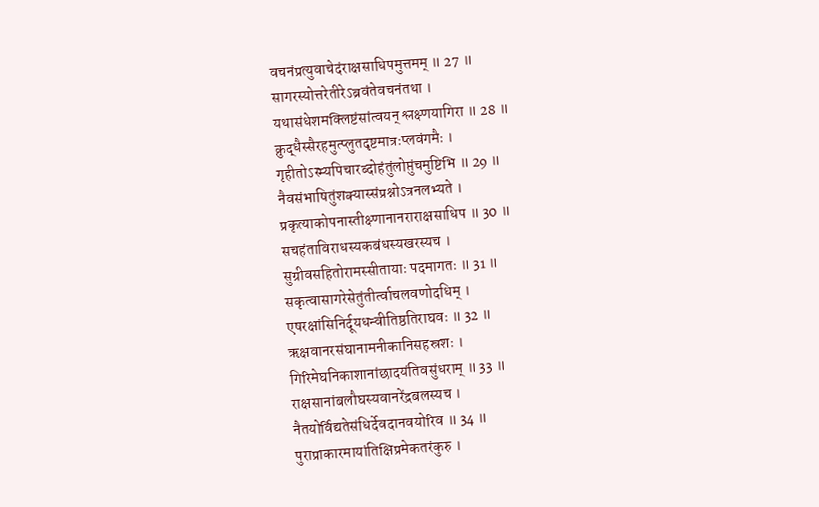वचनंप्रत्युवाचेदंराक्षसाधिपमुत्तमम् ॥ 27 ॥
सागरस्योत्तरेतीरेऽब्रवंतेवचनंतथा ।
यथासंधेशमक्लिष्टंसांत्वयन् श्लक्ष्णयागिरा ॥ 28 ॥
क्रुद्धैस्सैरहमुत्प्लुतदृष्टमात्रःप्लवंगमैः ।
गृहीतोऽस्म्यपिचारब्दोहंतुंलोप्तुंचमुष्टिभि ॥ 29 ॥
नैवसंभाषितुंशक्यास्संप्रश्नोऽत्रनलभ्यते ।
प्रकृत्याकोपनास्तीक्ष्णानानराराक्षसाधिप ॥ 30 ॥
सचहंताविराधस्यकबंधस्यखरस्यच ।
सुग्रीवसहितोरामस्सीतायाः पदमागतः ॥ 31 ॥
सकृत्वासागरेसेतुंतीर्त्वाचलवणोदधिम् ।
एषरक्षांसिनिर्दूयधन्वीतिष्ठतिराघवः ॥ 32 ॥
ऋक्षवानरसंघानामनीकानिसहस्रशः ।
गिरिमेघनिकाशानांछादयंतिवसुंधराम् ॥ 33 ॥
राक्षसानांबलौघस्यवानरेंद्रबलस्यच ।
नैतयोर्विद्यतेसंधिर्देवदानवयोरिव ॥ 34 ॥
पुराप्राकारमायांतिक्षिप्रमेकतरंकुरु ।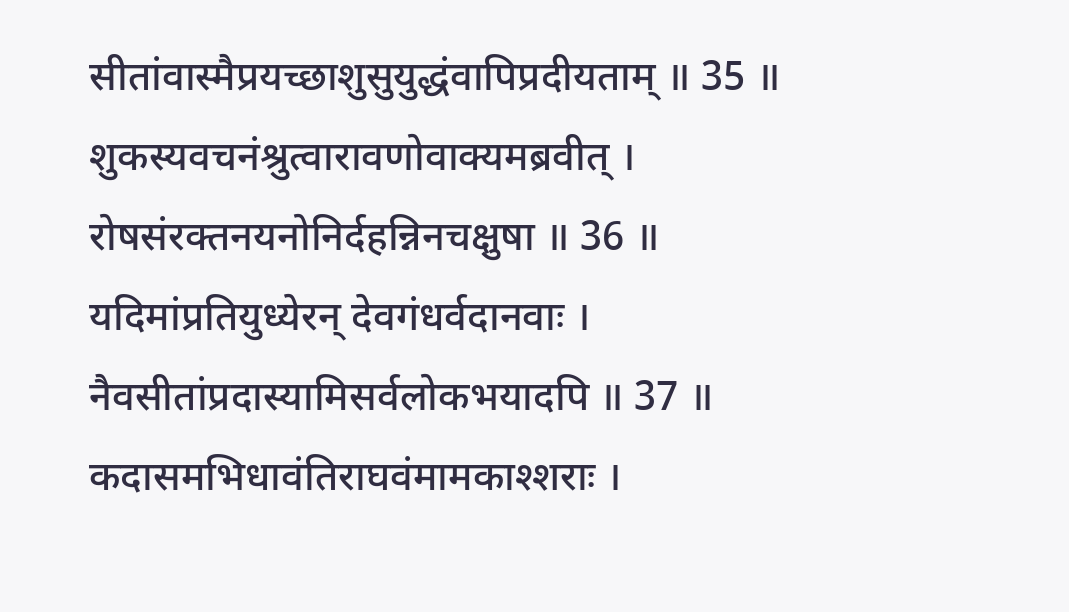सीतांवास्मैप्रयच्छाशुसुयुद्धंवापिप्रदीयताम् ॥ 35 ॥
शुकस्यवचनंश्रुत्वारावणोवाक्यमब्रवीत् ।
रोषसंरक्तनयनोनिर्दहन्निनचक्षुषा ॥ 36 ॥
यदिमांप्रतियुध्येरन् देवगंधर्वदानवाः ।
नैवसीतांप्रदास्यामिसर्वलोकभयादपि ॥ 37 ॥
कदासमभिधावंतिराघवंमामकाश्शराः ।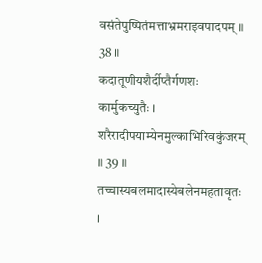वसंतेपुष्पितंमत्ताभ्रमराइवपादपम् ॥ 38 ॥
कदातूणीयशैर्दीप्तैर्गणशः कार्मुकच्युतैः ।
शरैरादीपयाम्येनमुल्काभिरिवकुंजरम् ॥ 39 ॥
तच्चास्यबलमादास्येबलेनमहतावृतः ।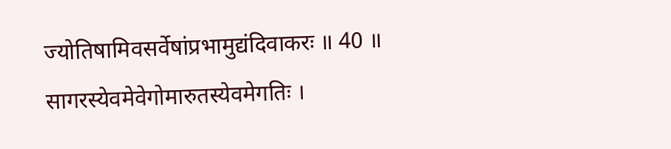ज्योतिषामिवसर्वेषांप्रभामुद्यंदिवाकरः ॥ 40 ॥
सागरस्येवमेवेगोमारुतस्येवमेगतिः ।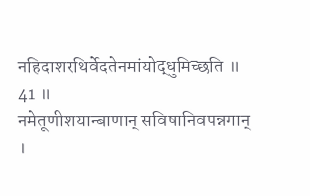नहिदाशरथिर्वेदतेनमांयोद्धुमिच्छति ॥ 41 ॥
नमेतूणीशयान्बाणान् सविषानिवपन्नगान् ।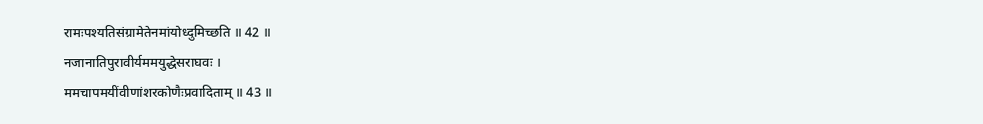रामःपश्यतिसंग्रामेतेनमांयोध्दुमिच्छति ॥ 42 ॥
नजानातिपुरावीर्यममयुद्धेसराघवः ।
ममचापमयींवीणांशरकोणैःप्रवादिताम् ॥ 43 ॥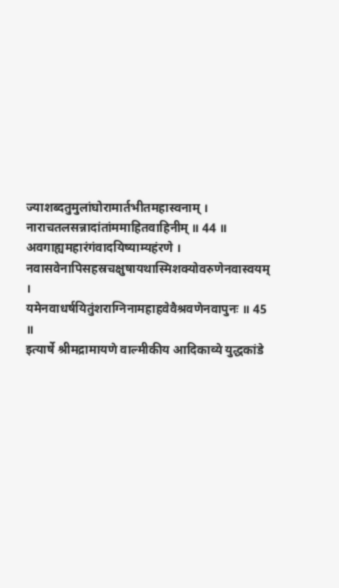ज्याशब्दतुमुलांघोरामार्तभीतमहास्वनाम् ।
नाराचतलसन्नादांतांममाहितवाहिनीम् ॥ 44 ॥
अवगाह्यमहारंगंवादयिष्याम्यहंरणे ।
नवासवेनापिसहस्रचक्षुषायथास्मिशक्योवरुणेनवास्वयम् ।
यमेनवाधर्षयितुंशराग्निनामहाहवेवैश्रवणेनवापुनः ॥ 45 ॥
इत्यार्षे श्रीमद्रामायणे वाल्मीकीय आदिकाव्ये युद्धकांडे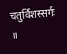चतुर्विंशस्सर्गः ॥